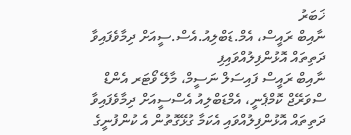ޚަބަރު
ނާއިބް ރައީސް، އެމް.ޑަބްލިއު.އެސް.ސީއަށް ދިމާވެފައިވާ ދަތިތައް އޮޅުންފިލުއްވައިފި
ނާއިބް ރައީސް ފައިސަލް ނަސީމް، މާލޭ ވޯޓަރ އެންޑް ސްވަރޭޖް ކޮމްޕެނީ، އެމްޑަބްލިއު އެސްސީއަށް ދިމާވެފައިވާ ދަތިތައް އޮޅުންފިލުއްވައި އެކަމާ ގުޅޭގޮތުން އެ ކުންފުނީގެ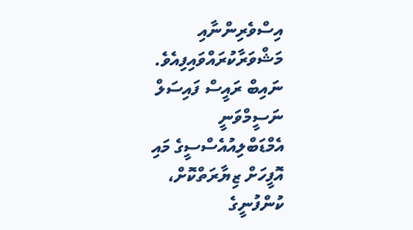އިސްވެރިންނާއި މަޝްވަރާކުރައްވައިފިއެވެ.
ނައިބް ރައީސް ފައިސަލް ނަސީމްވަނީ އެމްޑަބްލިއުއެސްސީގެ މައި އޮފީހަށް ޒިޔާރަތްކޮށް، ކުންފުނީގެ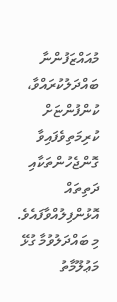މުއައްޒަފުންނާ ބައްދަލުކުރައްވާ، ކުންފުންޏަށް ކުރިމަތިވެފައިވާ ގޮންޖެހުންތަކާއި ދަތިތައް އޮޅުންފިލުއްވާފައެވެ.
މި ބައްދަލުވުމާ ގުޅޭ މަޢުލޫމާތު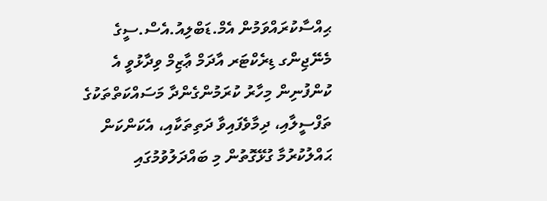ޙިއްސާކުރައްވަމުން އެމް.ޑަބްލިއު.އެސް.ސީގެ މެނޭޖިންގ ޑިރެކްޓަރ އާދަމް ޢާޒިމް ވިދާޅުވީ އެ ކުންފުނިން މިހާރު ކުރަމުންގެންދާ މަސައްކަތްތަކުގެ ތަފްސީލާއި، ދިމާވެފައިވާ ދަތިތަކާއި، އެކަންކަން ޙައްލުކުރުމާ ގުޅޭގޮތުން މި ބައްދަލުވުމުގައި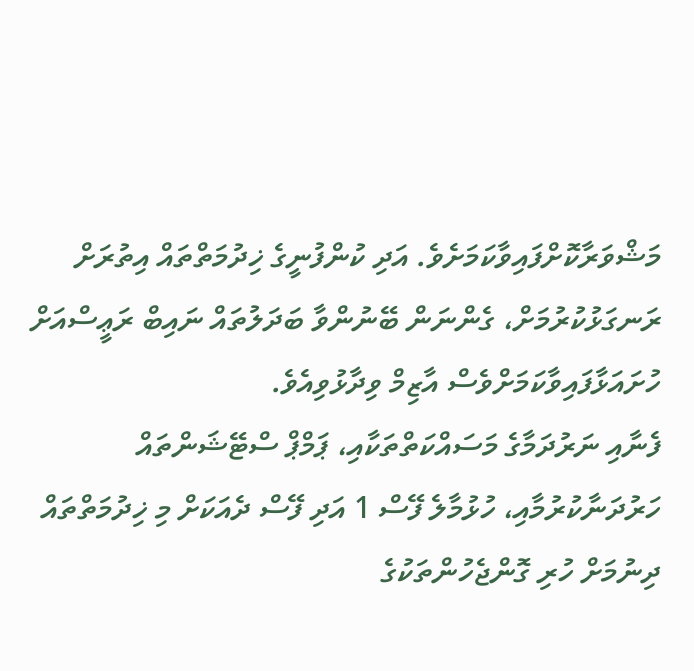މަޝްވަރާކޮށްފައިވާކަމަށެވެ. އަދި ކުންފުނީގެ ޚިދުމަތްތައް އިތުރަށް ރަނގަޅުކުރުމަށް، ގެންނަން ބޭނުންވާ ބަދަލުތައް ނައިބް ރަޢީސްއަށް ހުށައަޅާފައިވާކަމަށްވެސް އާޒިމް ވިދާޅުވިއެވެ.
ފެނާއި ނަރުދަމާގެ މަސައްކަތްތަކާއި، ޕަމްޕް ސްޓޭޝަންތައް ހަރުދަނާކުރުމާއި، ހުޅުމާލެ ފޭސް 1 އަދި ފޭސް ދެއަކަށް މި ޚިދުމަތްތައް ދިނުމަށް ހުރި ގޮންޖެހުންތަކުގެ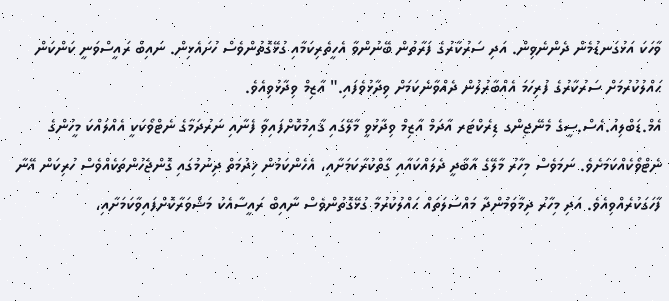ވާހަކަ އަޅުގަނޑުމެން ދެންނެވިން. އަދި ސަރުކާރުގެ ފަރާތުން ބޭނުންވާ އެހީތެރިކަމާއި ގުޅޭގޮތުންވެސް ހުށައެޅިން. ނައިބް ރައީސްވަނީ ކަންކަން ޙައްލުކުރުމަށް ސަރުކާރުގެ ފުރިހަމަ އެއްބާރުލުން ދެއްވާނެކަމަށް ވިދާޅުވެފައި." އާޒިމް ވިދާޅުވިއެވެ.
އެމް.ޑަބްލިއު.އެސް.ސީގެ މެނޭޖިންގ ޑިރެކްޓަރ އާދަމް އާޒިމް ވިދާޅުވީ މާލޭގައި ޤާއިމުކޮށްފައިވާ ފެނާއި ނަރުދަމާގެ ނެޓްވޯކަކީ އެއްލައްކަ މީހުންގެ ނެޓްވޯކެއްކަމަށެވެ. ނަމަވެސް މިހާރު މާލޭގެ އާބާދީ ދެލައްކައާއި ގާތްކުރާކަމަށާއި، އެހެންކަމުން ޚިދުމަތް ދިނުމުގައި ގޮންޖެހުންތަކެއްވެސް ހުރިކަން އޭނާ ފާހަގަކުރެއްވިއެވެ. އަދި މިހާރު ދިމާވަމުންދާ މައްސަލަތައް ޙައްލުކުރުމާ ގުޅޭގޮތުންވެސް ނާއިބް ރައީސާއެކު މަޝްވަރާކޮށްފައިވާކަމަށާއި،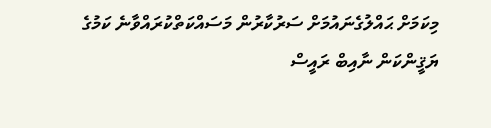މިކަމަށް ޙައްލުގެނައުމަށް ސަރުކާރުން މަސައްކަތްކުރައްވާނެ ކަމުގެ ޔަޤީންކަން ނާއިބް ރައީސް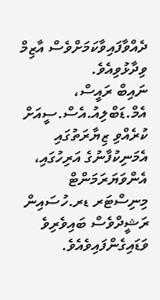ދެއްވާފައިވާކަމަށްވެސް އާޒިމް ވިދާޅުވިއެވެ.
ނައިބް ރައީސް، އެމް.ޑަބްލިއު.އެސް.ސީއަށް ކުރެއްވި ޒިޔާރަތުގައި އެމަނިކުފާނުގެ އަރިހުގައި، އެންވަޔަރަމަންޓް މިނިސްޓަރ ޑރ.ހުސައިން ރަޝީދްވެސް ބައިވެރިވެ ވަޑައިގެންފައިވެއެވެ.